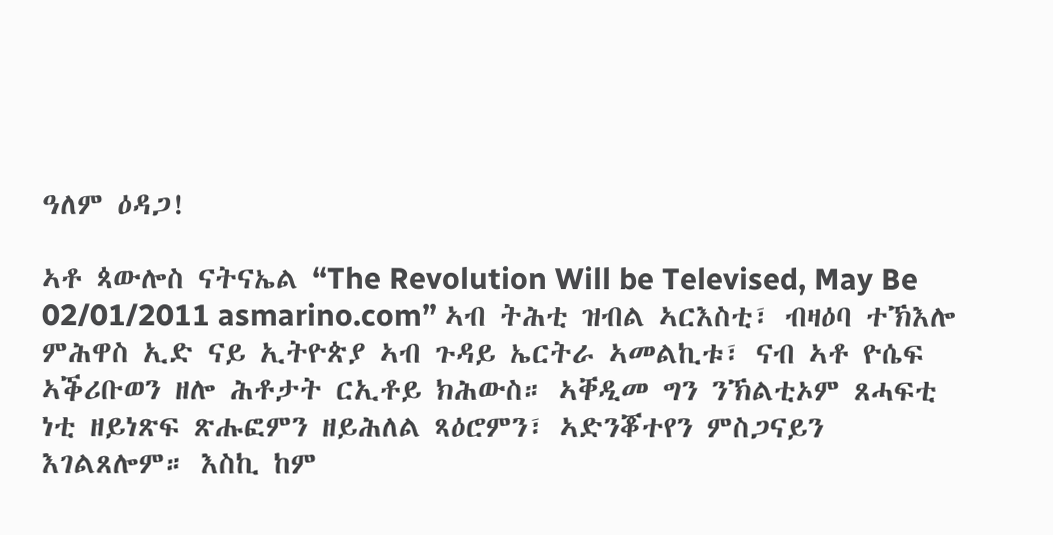ዓለም ዕዳጋ!

ኣቶ ጳውሎስ ናትናኤል “The Revolution Will be Televised, May Be 02/01/2011 asmarino.com” ኣብ ትሕቲ ዝብል ኣርእስቲ፣ ብዛዕባ ተኽእሎ ምሕዋስ ኢድ ናይ ኢትዮጵያ ኣብ ጉዳይ ኤርትራ ኣመልኪቱ፣ ናብ ኣቶ ዮሴፍ ኣቕሪቡወን ዘሎ ሕቶታት ርኢቶይ ክሕውስ። ኣቐዲመ ግን ንኽልቲኦም ጸሓፍቲ ነቲ ዘይነጽፍ ጽሑፎምን ዘይሕለል ጻዕሮምን፣ ኣድንቖተየን ምስጋናይን እገልጸሎም። እስኪ ከም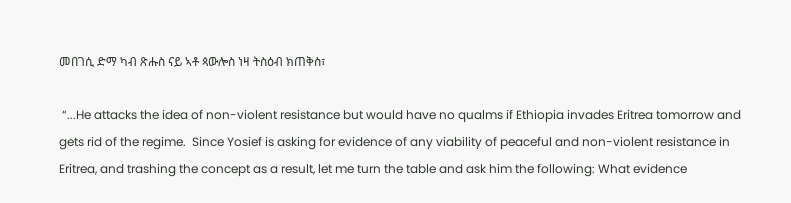መበገሲ ድማ ካብ ጽሑስ ናይ ኣቶ ጳውሎስ ነዛ ትስዕብ ክጠቅስ፣

 “...He attacks the idea of non-violent resistance but would have no qualms if Ethiopia invades Eritrea tomorrow and gets rid of the regime.  Since Yosief is asking for evidence of any viability of peaceful and non-violent resistance in Eritrea, and trashing the concept as a result, let me turn the table and ask him the following: What evidence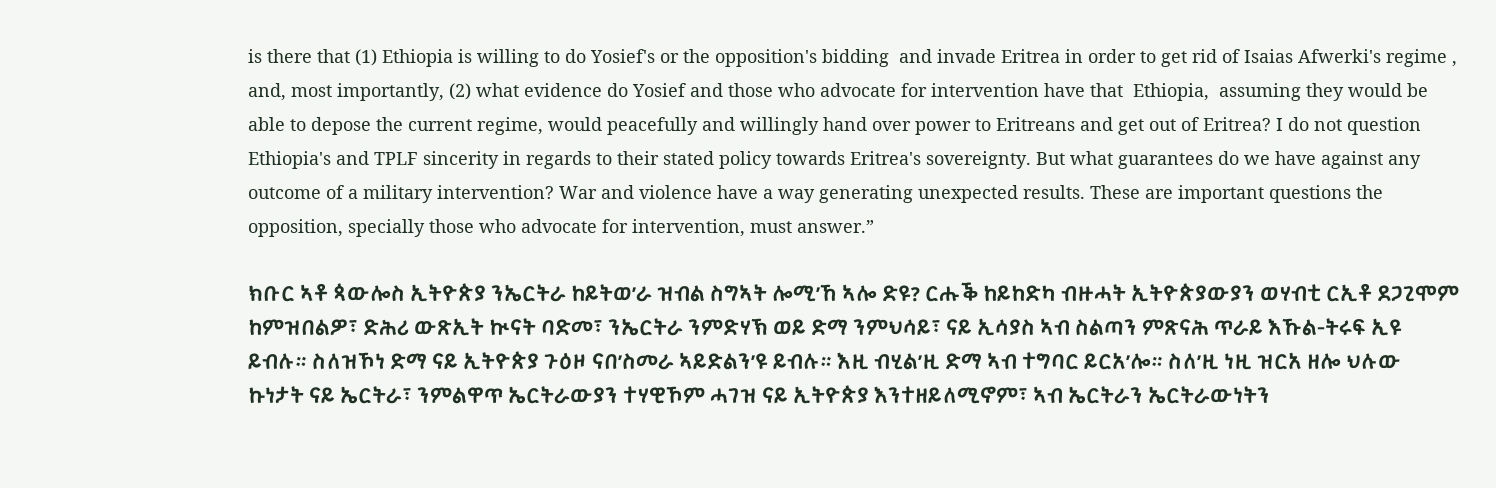is there that (1) Ethiopia is willing to do Yosief's or the opposition's bidding  and invade Eritrea in order to get rid of Isaias Afwerki's regime , and, most importantly, (2) what evidence do Yosief and those who advocate for intervention have that  Ethiopia,  assuming they would be able to depose the current regime, would peacefully and willingly hand over power to Eritreans and get out of Eritrea? I do not question Ethiopia's and TPLF sincerity in regards to their stated policy towards Eritrea's sovereignty. But what guarantees do we have against any outcome of a military intervention? War and violence have a way generating unexpected results. These are important questions the opposition, specially those who advocate for intervention, must answer.”

ክቡር ኣቶ ጳውሎስ ኢትዮጵያ ንኤርትራ ከይትወ’ራ ዝብል ስግኣት ሎሚ’ኸ ኣሎ ድዩ? ርሑቕ ከይከድካ ብዙሓት ኢትዮጵያውያን ወሃብቲ ርኢቶ ደጋጊሞም ከምዝበልዎ፣ ድሕሪ ውጽኢት ኲናት ባድመ፣ ንኤርትራ ንምድሃኽ ወይ ድማ ንምህሳይ፣ ናይ ኢሳያስ ኣብ ስልጣን ምጽናሕ ጥራይ እኹል-ትሩፍ ኢዩ ይብሉ። ስለዝኾነ ድማ ናይ ኢትዮጵያ ጉዕዞ ናበ’ስመራ ኣይድልን’ዩ ይብሉ። እዚ ብሂል’ዚ ድማ ኣብ ተግባር ይርአ’ሎ። ስለ’ዚ ነዚ ዝርአ ዘሎ ህሉው ኩነታት ናይ ኤርትራ፣ ንምልዋጥ ኤርትራውያን ተሃዊኾም ሓገዝ ናይ ኢትዮጵያ እንተዘይለሚኖም፣ ኣብ ኤርትራን ኤርትራውነትን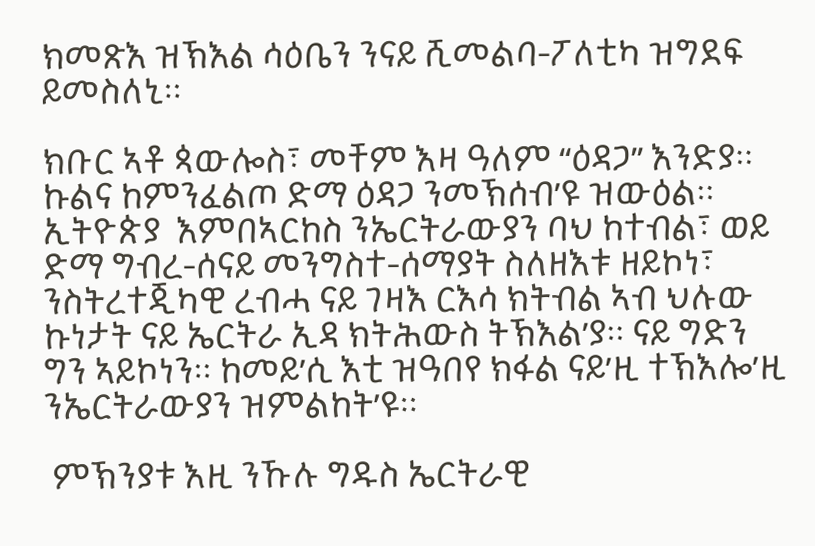ክመጽእ ዝኽእል ሳዕቤን ንናይ ሺመልባ-ፖለቲካ ዝግደፍ ይመስለኒ።

ክቡር ኣቶ ጳውሎስ፣ መቸም እዛ ዓለም “ዕዳጋ” እንድያ። ኩልና ከምንፈልጦ ድማ ዕዳጋ ንመኽሰብ’ዩ ዝውዕል። ኢትዮጵያ  እምበኣርከስ ንኤርትራውያን ባህ ከተብል፣ ወይ ድማ ግብረ-ሰናይ መንግስተ-ሰማያት ስለዘእቱ ዘይኮነ፣ ንስትረተጂካዊ ረብሓ ናይ ገዛእ ርእሳ ክትብል ኣብ ህሉው ኩነታት ናይ ኤርትራ ኢዳ ክትሕውስ ትኽእል’ያ። ናይ ግድን ግን ኣይኮነን። ከመይ’ሲ እቲ ዝዓበየ ክፋል ናይ’ዚ ተኽእሎ’ዚ ንኤርትራውያን ዝምልከት’ዩ።

 ምኽንያቱ እዚ ንኹሉ ግዱስ ኤርትራዊ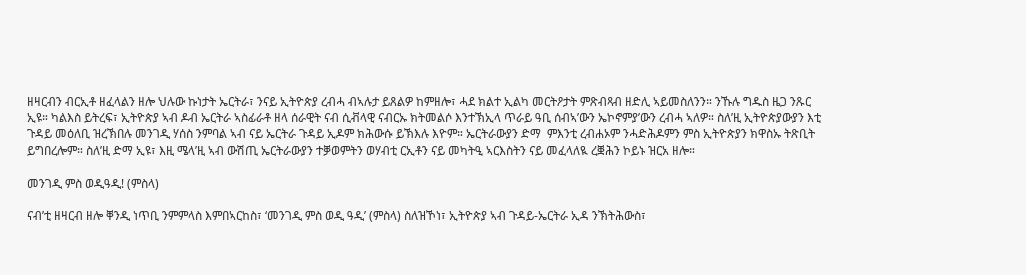ዘዛርብን ብርኢቶ ዘፈላልን ዘሎ ህሉው ኩነታት ኤርትራ፣ ንናይ ኢትዮጵያ ረብሓ ብኣሉታ ይጸልዎ ከምዘሎ፣ ሓደ ክልተ ኢልካ መርትዖታት ምጽብጻብ ዘድሊ ኣይመስለንን። ንኹሉ ግዱስ ዜጋ ንጹር ኢዩ። ካልእስ ይትረፍ፣ ኢትዮጵያ ኣብ ዶብ ኤርትራ ኣስፊራቶ ዘላ ሰራዊት ናብ ሲቭላዊ ናብርኡ ክትመልሶ እንተኽኢላ ጥራይ ዓቢ ሰብኣ’ውን ኤኮኖምያ’ውን ረብሓ ኣለዎ። ስለ’ዚ ኢትዮጵያውያን እቲ ጉዳይ መዕለቢ ዝረኽበሉ መንገዲ ሃሰስ ንምባል ኣብ ናይ ኤርትራ ጉዳይ ኢዶም ክሕውሱ ይኽእሉ እዮም። ኤርትራውያን ድማ  ምእንቲ ረብሐኦም ንሓድሕዶምን ምስ ኢትዮጵያን ክዋስኡ ትጽቢት ይግበረሎም። ስለ’ዚ ድማ ኢዩ፣ እዚ ሜላ’ዚ ኣብ ውሽጢ ኤርትራውያን ተቓወምትን ወሃብቲ ርኢቶን ናይ መካትዒ ኣርእስትን ናይ መፈላለዪ ረቛሕን ኮይኑ ዝርአ ዘሎ።

መንገዲ ምስ ወዲዓዲ! (ምስላ)

ናብ’ቲ ዘዛርብ ዘሎ ቐንዲ ነጥቢ ንምምላስ እምበኣርከስ፣ ‘መንገዲ ምስ ወዲ ዓዲ’ (ምስላ) ስለዝኾነ፣ ኢትዮጵያ ኣብ ጉዳይ-ኤርትራ ኢዳ ንኽትሕውስ፣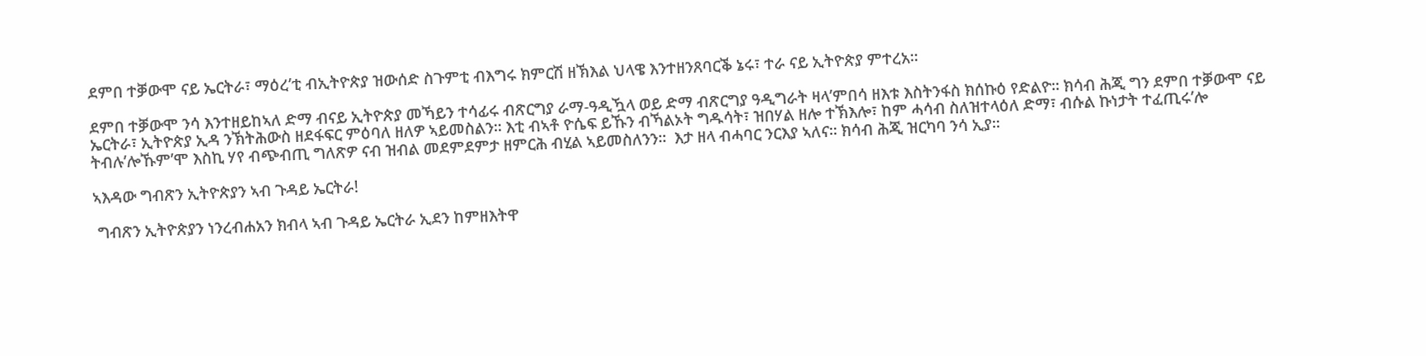ደምበ ተቓውሞ ናይ ኤርትራ፣ ማዕረ’ቲ ብኢትዮጵያ ዝውሰድ ስጉምቲ ብእግሩ ክምርሽ ዘኽእል ህላዌ እንተዘንጸባርቕ ኔሩ፣ ተራ ናይ ኢትዮጵያ ምተረአ።

ደምበ ተቓውሞ ንሳ እንተዘይከኣለ ድማ ብናይ ኢትዮጵያ መኻይን ተሳፊሩ ብጽርግያ ራማ-ዓዲዃላ ወይ ድማ ብጽርግያ ዓዲግራት ዛላ’ምበሳ ዘእቱ እስትንፋስ ክሰኩዕ የድልዮ። ክሳብ ሕጂ ግን ደምበ ተቓውሞ ናይ ኤርትራ፣ ኢትዮጵያ ኢዳ ንኽትሕውስ ዘደፋፍር ምዕባለ ዘለዎ ኣይመስልን። እቲ ብኣቶ ዮሴፍ ይኹን ብኻልኦት ግዱሳት፣ ዝበሃል ዘሎ ተኽእሎ፣ ከም ሓሳብ ስለዝተላዕለ ድማ፣ ብሱል ኩነታት ተፈጢሩ’ሎ ትብሉ’ሎኹም’ሞ እስኪ ሃየ ብጭብጢ ግለጽዎ ናብ ዝብል መደምደምታ ዘምርሕ ብሂል ኣይመስለንን።  እታ ዘላ ብሓባር ንርእያ ኣለና። ክሳብ ሕጂ ዝርካባ ንሳ ኢያ።

ኣእዳው ግብጽን ኢትዮጵያን ኣብ ጉዳይ ኤርትራ!

 ግብጽን ኢትዮጵያን ነንረብሐአን ክብላ ኣብ ጉዳይ ኤርትራ ኢደን ከምዘእትዋ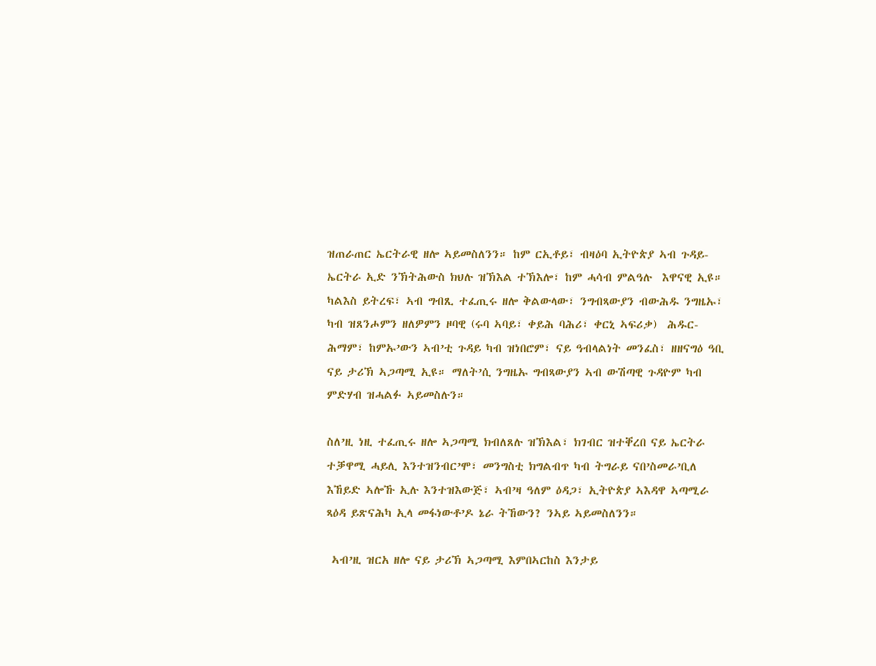ዝጠራጠር ኤርትራዊ ዘሎ ኣይመስለንን። ከም ርኢቶይ፣ ብዛዕባ ኢትዮጵያ ኣብ ጉዳይ-ኤርትራ ኢድ ንኽትሕውስ ክህሉ ዝኽእል ተኽእሎ፣ ከም ሓሳብ ምልዓሉ  እዋናዊ ኢዩ። ካልእስ ይትረፍ፣ ኣብ ግብጺ ተፈጢሩ ዘሎ ቅልውላው፣ ንግብጻውያን ብውሕዱ ንግዜኡ፣ ካብ ዝጸንሖምን ዘለዎምን ዞባዊ (ሩባ ኣባይ፣ ቀይሕ ባሕሪ፣ ቀርኒ ኣፍሪቃ)  ሕዱር-ሕማም፣ ከምኡ’ውን ኣብ’ቲ ጉዳይ ካብ ዝነበሮም፣ ናይ ዓብላልነት መንፈስ፣ ዘዘናግዕ ዓቢ ናይ ታሪኽ ኣጋጣሚ ኢዩ። ማለት’ሲ ንግዜኡ ግብጻውያን ኣብ ውሽጣዊ ጉዳዮም ካብ ምድሃብ ዝሓልፉ ኣይመስሉን።

ስለ’ዚ ነዚ ተፈጢሩ ዘሎ ኣጋጣሚ ክብለጸሉ ዝኽእል፣ ክገብር ዝተቐረበ ናይ ኤርትራ ተቓዋሚ ሓይሊ እንተዝንብር’ሞ፣ መንግስቲ ክግልብጥ ካብ ትግራይ ናበ’ስመራ’ቢለ እኸይድ ኣሎኹ ኢሉ እንተዝእውጅ፣ ኣብ’ዛ ዓለም ዕዳጋ፣ ኢትዮጵያ ኣእዳዋ ኣጣሚራ ጻዕዳ ይጽናሕካ ኢላ መፋነውቶ’ዶ ኔራ ትኸውን? ንኣይ ኣይመስለንን።

 ኣብ’ዚ ዝርአ ዘሎ ናይ ታሪኽ ኣጋጣሚ እምበኣርከስ እንታይ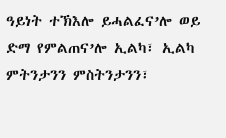ዓይነት ተኽእሎ ይሓልፈና’ሎ ወይ ድማ የምልጠና’ሎ ኢልካ፣ ኢልካ ምትንታንን ምስትንታንን፣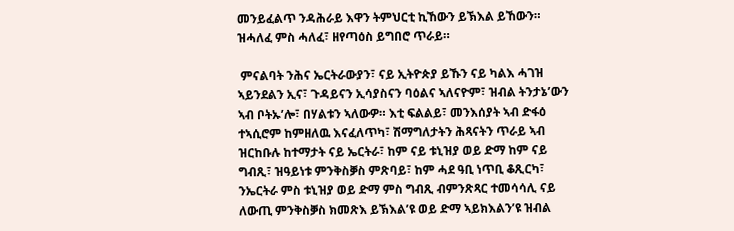መንይፈልጥ ንዳሕራይ እዋን ትምህርቲ ኪኸውን ይኽእል ይኸውን። ዝሓለፈ ምስ ሓለፈ፣ ዘየጣዕስ ይግበሮ ጥራይ።

 ምናልባት ንሕና ኤርትራውያን፣ ናይ ኢትዮጵያ ይኹን ናይ ካልእ ሓገዝ ኣይንደልን ኢና፣ ጉዳይናን ኢሳያስናን ባዕልና ኣለናዮም፣ ዝብል ትንታኔ’ውን ኣብ ቦትኡ’ሎ፣ በሃልቱን ኣለውዎ። እቲ ፍልልይ፣ መንእሰያት ኣብ ድፋዕ ተኣሲሮም ከምዘለዉ እናፈለጥካ፣ ሽማግለታትን ሕጻናትን ጥራይ ኣብ ዝርከቡሉ ከተማታት ናይ ኤርትራ፣ ከም ናይ ቱኒዝያ ወይ ድማ ከም ናይ ግብጺ፣ ዝዓይነቱ ምንቅስቓስ ምጽባይ፣ ከም ሓደ ዓቢ ነጥቢ ቆጺርካ፣ ንኤርትራ ምስ ቱኒዝያ ወይ ድማ ምስ ግብጺ ብምንጽጻር ተመሳሳሊ ናይ ለውጢ ምንቅስቓስ ክመጽእ ይኽእል’ዩ ወይ ድማ ኣይክእልን’ዩ ዝብል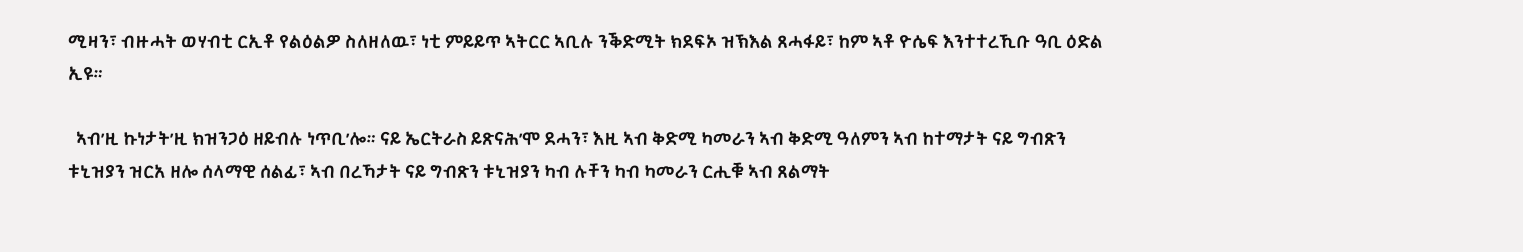ሚዛን፣ ብዙሓት ወሃብቲ ርኢቶ የልዕልዎ ስለዘለዉ፣ ነቲ ምይይጥ ኣትርር ኣቢሉ ንቕድሚት ክደፍኦ ዝኽእል ጸሓፋይ፣ ከም ኣቶ ዮሴፍ እንተተረኺቡ ዓቢ ዕድል ኢዩ።

  ኣብ’ዚ ኩነታት’ዚ ክዝንጋዕ ዘይብሉ ነጥቢ’ሎ። ናይ ኤርትራስ ይጽናሕ’ሞ ደሓን፣ እዚ ኣብ ቅድሚ ካመራን ኣብ ቅድሚ ዓለምን ኣብ ከተማታት ናይ ግብጽን ቱኒዝያን ዝርአ ዘሎ ሰላማዊ ሰልፊ፣ ኣብ በረኻታት ናይ ግብጽን ቱኒዝያን ካብ ሉቸን ካብ ካመራን ርሒቑ ኣብ ጸልማት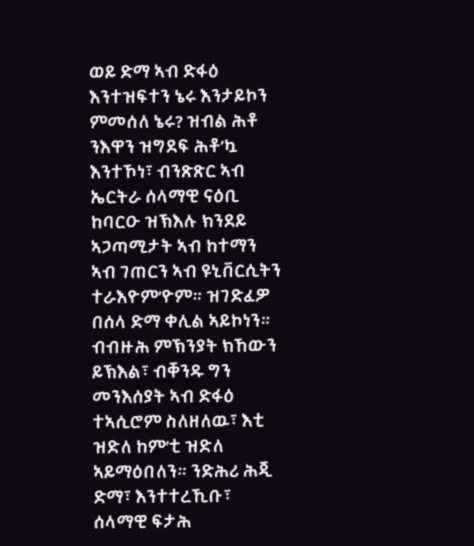ወይ ድማ ኣብ ድፋዕ እንተዝፍተን ኔሩ እንታይኮን ምመሰለ ኔሩ? ዝብል ሕቶ ንእዋን ዝግደፍ ሕቶ’ኳ እንተኾነ፣ ብንጽጽር ኣብ ኤርትራ ሰላማዊ ናዕቢ ከባርዑ ዝኽእሉ ክንደይ ኣጋጣሚታት ኣብ ከተማን ኣብ ገጠርን ኣብ ዩኒቨርሲትን ተራእዮም’ዮም። ዝገድፈዎ በሰላ ድማ ቀሊል ኣይኮነን። ብብዙሕ ምኽንያት ክኸውን ይኽእል፣ ብቐንዱ ግን መንእሰያት ኣብ ድፋዕ ተኣሲሮም ስለዘለዉ፣ እቲ ዝድለ ከም’ቲ ዝድለ ኣይማዕበለን። ንድሕሪ ሕጂ ድማ፣ እንተተረኺቡ፣ ሰላማዊ ፍታሕ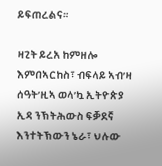ይፍጠረልና።

ዛጊት ይረአ ከምዘሎ እምበኣርከስ፣ ብፍላይ ኣብ’ዛ ሰዓት’ዚኣ ወላ’ኳ ኢትዮጵያ ኢዳ ንኽትሕውስ ፍቓደኛ እንተትኽውን ኔራ፣ ህሉው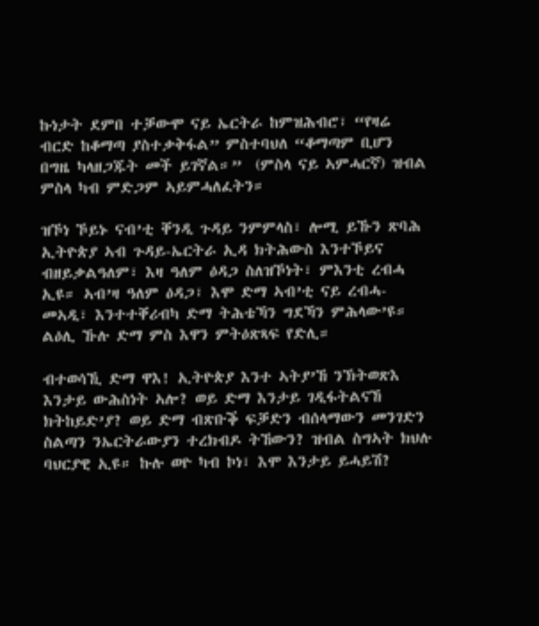ኩነታት ደምበ ተቓውሞ ናይ ኤርትራ ከምዝሕብሮ፣ “የዛሬ ብርድ ከቆማጣ ያስተቃቅፋል” ምስተባህለ “ቆማጣም ቢሆን በግዜ ካላዘጋጁት መች ይገኛል።”  (ምስላ ናይ ኣምሓርኛ) ዝብል ምስላ ካብ ምድጋም ኣይምሓለፈትን።

ዝኾነ ኾይኑ ናብ’ቲ ቐንዲ ጉዳይ ንምምላስ፣ ሎሚ ይኹን ጽባሕ ኢትዮጵያ ኣብ ጉዳይ-ኤርትራ ኢዳ ክትሕውስ እንተኾይና ብዘይቃልዓለም፣ እዛ ዓለም ዕዳጋ ስለዝኾነት፣ ምእንቲ ረብሓ ኢዩ። ኣብ’ዛ ዓለም ዕዳጋ፣ እሞ ድማ ኣብ’ቲ ናይ ረብሓ-መኣዲ፣ እንተተቐሪብካ ድማ ትሕቴኻን ግደኻን ምሕላው’ዩ። ልዕሊ ኹሉ ድማ ምስ እዋን ምትዕጽጻፍ የድሊ።

ብተወሳኺ ድማ ዋእ! ኢትዮጵያ እንተ ኣትያ’ኸ ንኽትወጽእ እንታይ ውሕስነት ኣሎ? ወይ ድማ እንታይ ገዲፋትልናኸ ክትከይድ’ያ? ወይ ድማ ብጽቡቕ ፍቓድን ብሰላማውን መንገድን ስልጣን ንኤርትራውያን ተረክብዶ ትኸውን? ዝብል ስግኣት ክህሉ ባህርያዊ ኢዩ። ኩሉ ወዮ ካብ ኮነ፣ እሞ እንታይ ይሓይሽ?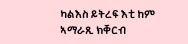ካልእስ ይትረፍ እቲ ከም ኣማራጺ ክቐርብ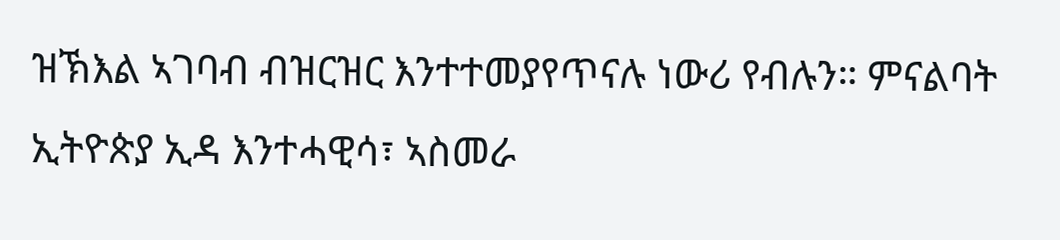ዝኽእል ኣገባብ ብዝርዝር እንተተመያየጥናሉ ነውሪ የብሉን። ምናልባት ኢትዮጵያ ኢዳ እንተሓዊሳ፣ ኣስመራ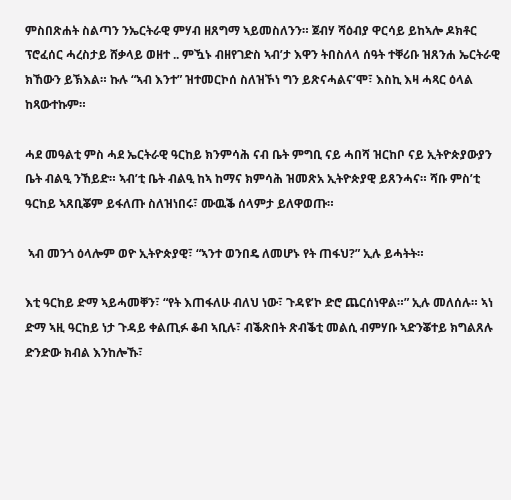ምስበጽሐት ስልጣን ንኤርትራዊ ምሃብ ዘጸግማ ኣይመስለንን። ጀብሃ ሻዕብያ ዋርሳይ ይከኣሎ ዶክቶር ፕሮፈሰር ሓረስታይ ሸቃላይ ወዘተ .. ምዃኑ ብዘየገድስ ኣብ’ታ እዋን ትበስለላ ሰዓት ተቐሪቡ ዝጸንሐ ኤርትራዊ ክኸውን ይኽእል። ኩሉ “ኣብ እንተ” ዝተመርኮሰ ስለዝኾነ ግን ይጽናሓልና’ሞ፣ እስኪ እዛ ሓጻር ዕላል ከጻውተኩም።

ሓደ መዓልቲ ምስ ሓደ ኤርትራዊ ዓርከይ ክንምሳሕ ናብ ቤት ምግቢ ናይ ሓበሻ ዝርከቦ ናይ ኢትዮጵያውያን ቤት ብልዒ ንኸይድ። ኣብ’ቲ ቤት ብልዒ ከኣ ከማና ክምሳሕ ዝመጽአ ኢትዮጵያዊ ይጸንሓና። ሻቡ ምስ’ቲ ዓርከይ ኣጸቢቖም ይፋለጡ ስለዝነበሩ፣ ሙዉቕ ሰላምታ ይለዋወጡ።

 ኣብ መንጎ ዕላሎም ወዮ ኢትዮጵያዊ፣ “ኣንተ ወንበዴ ለመሆኑ የት ጠፋህ?” ኢሉ ይሓትት።

እቲ ዓርከይ ድማ ኣይሓመቐን፣ “የት እጠፋለሁ ብለህ ነው፣ ጉዳዩ’ኮ ድሮ ጨርሰነዋል።” ኢሉ መለሰሉ። ኣነ ድማ ኣዚ ዓርከይ ነታ ጉዳይ ቀልጢፉ ቆብ ኣቢሉ፣ ብቕጽበት ጽብቕቲ መልሲ ብምሃቡ ኣድንቖተይ ክግልጸሉ ድንድው ክብል እንከሎኹ፣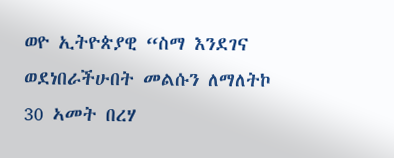ወዮ ኢትዮጵያዊ “ስማ እንደገና ወደነበራችሁበት መልሱን ለማለትኮ  30 ኣመት በረሃ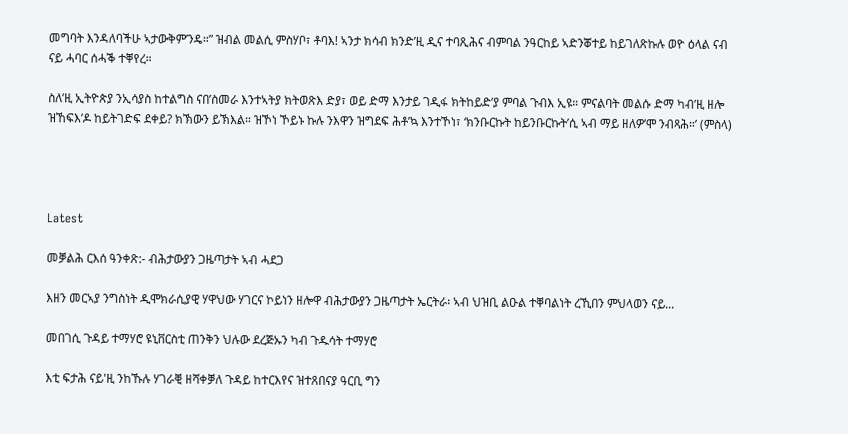መግባት እንዳለባችሁ ኣታውቅም’ንዴ።” ዝብል መልሲ ምስሃቦ፣ ቶባእ! ኣንታ ክሳብ ክንድ’ዚ ዲና ተባጺሕና ብምባል ንዓርከይ ኣድንቖተይ ከይገለጽኩሉ ወዮ ዕላል ናብ ናይ ሓባር ሰሓቕ ተቐየረ።

ስለ’ዚ ኢትዮጵያ ንኢሳያስ ከተልግስ ናበ’ስመራ እንተኣትያ ክትወጽእ ድያ፣ ወይ ድማ እንታይ ገዲፋ ክትከይድ’ያ ምባል ጉብእ ኢዩ። ምናልባት መልሱ ድማ ካብ’ዚ ዘሎ ዝኸፍእ’ዶ ከይትገድፍ ደቀይ? ክኽውን ይኽእል። ዝኾነ ኾይኑ ኩሉ ንእዋን ዝግደፍ ሕቶ’ኳ እንተኾነ፣ ‘ክንቡርኩት ከይንቡርኩት’ሲ ኣብ ማይ ዘለዎ’ሞ ንብጻሕ።’ (ምስላ)




Latest

መቓልሕ ርእሰ ዓንቀጽ:- ብሕታውያን ጋዜጣታት ኣብ ሓደጋ

እዘን መርኣያ ንግስነት ዲሞክራሲያዊ ሃዋህው ሃገርና ኮይነን ዘሎዋ ብሕታውያን ጋዜጣታት ኤርትራ፡ ኣብ ህዝቢ ልዑል ተቐባልነት ረኺበን ምህላወን ናይ...

መበገሲ ጉዳይ ተማሃሮ ዩኒቨርስቲ ጠንቅን ህሉው ደረጅኡን ካብ ጉዱሳት ተማሃሮ

እቲ ፍታሕ ናይ'ዚ ንከኹሉ ሃገራቒ ዘሻቀቓለ ጉዳይ ከተርእየና ዝተጸበናያ ዓርቢ ግን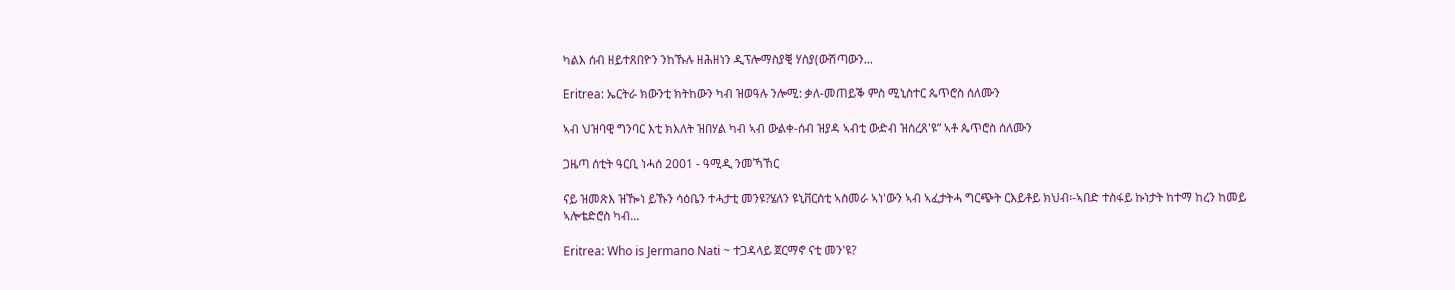ካልእ ሰብ ዘይተጸበዮን ንከኹሉ ዘሕዘነን ዲፕሎማስያቒ ሃስያ(ውሽጣውን...

Eritrea: ኤርትራ ክውንቲ ክትከውን ካብ ዝወዓሉ ንሎሚ: ቃለ-መጠይቕ ምስ ሚኒስተር ጴጥሮስ ሰለሙን

ኣብ ህዝባዊ ግንባር እቲ ክእለት ዝበሃል ካብ ኣብ ውልቀ-ሰብ ዝያዳ ኣብቲ ውድብ ዝሰረጸ'ዩ” ኣቶ ጴጥሮስ ሰለሙን

ጋዜጣ ሰቲት ዓርቢ ነሓሰ 2001 - ዓሚዲ ንመኻኸር

ናይ ዝመጽእ ዝዀነ ይኹን ሳዕቤን ተሓታቲ መንዩ?ሄለን ዩኒቨርስቲ ኣስመራ ኣነ'ውን ኣብ ኣፈታትሓ ግርጭት ርእይቶይ ክህብ፡-ኣበድ ተስፋይ ኩነታት ከተማ ከረን ከመይ ኣሎቴድሮስ ካብ...

Eritrea: Who is Jermano Nati ~ ተጋዳላይ ጀርማኖ ናቲ መን'ዩ?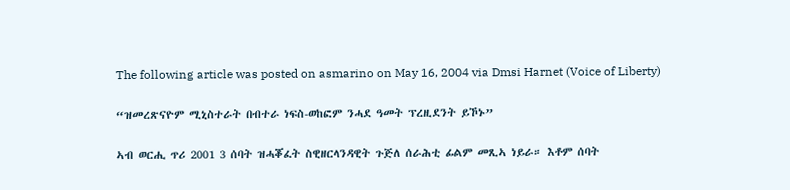The following article was posted on asmarino on May 16, 2004 via Dmsi Harnet (Voice of Liberty)

“ዝመረጽናዮም ሚኒስተራት በብተራ ነፍስ-ወከፎም ንሓደ ዓመት ፕረዚደንት ይኾኑ”

ኣብ ወርሒ ጥሪ 2001 3 ሰባት ዝሓቖፈት ስዊዘርላንዳዊት ጉጅለ ሰራሕቲ ፊልም መጺኣ ነይራ። እቶም ሰባት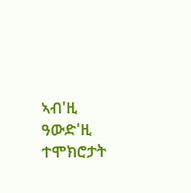ኣብ'ዚ ዓውድ'ዚ ተሞክሮታት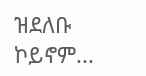ዝደለቡ ኮይኖም...